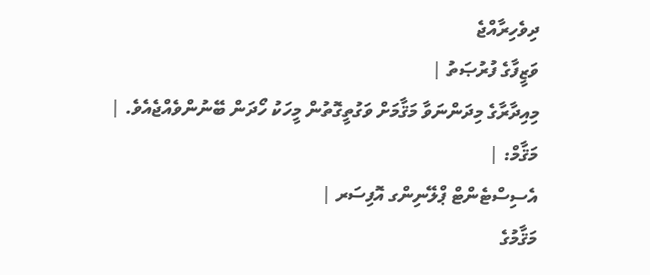ދިވެހިރާއްޖެ
ވަޒީފާގެ ފުރުޞަތު |
މިއިދާރާގެ މިދަންނަވާ މަޤާމަށް ވަގުތީގޮތުން މީހަކު ހޯދަން ބޭނުންވެއްޖެއެވެ. |
މަޤާމް: |
އެސިސްޓެންޓް ޕްލޭނިންގ އޮފިސަރ |
މަޤާމުގެ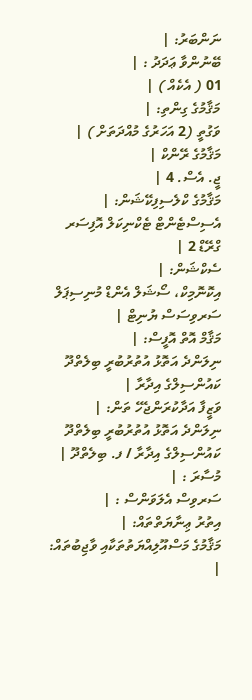ނަންބަރު: |
ބޭނުންވާ ޢަދަދު : |
01 ( އެކެއް ) |
މަޤާމުގެ ގިންތި: |
ވަގުތީ (2 އަހަރުގެ މުއްދަތަށް ) |
މަޤާމުގެ ރޭންކް |
ޖީ. އެސް. 4 |
މަޤާމުގެ ކްލެސިފިކޭޝަން: |
އެސިސްޓެންޓް ޓެކްނިކަލް އޮފިސަރ ގްރޭޑް 2 |
ސެކްޝަން: |
އިކޮނޮމިކް، ސޯޝަލް އެންޑް މުނިސިޕަލް ސަރވިސަސް ޔުނިޓް |
މަޤާމް އޮތް އޮފީސް: |
ނިލަންދެ އަތޮޅު އުތުރުބުރީ ބިލެތްދޫ ކައުންސިލްގެ އިދާރާ |
ވަޒީފާ އަދާކުރަންޖެހޭ ތަން: |
ނިލަންދެ އަތޮޅު އުތުރުބުރީ ބިލެތްދޫ ކައުންސިލްގެ އިދާރާ / ފ. ބިލެތްދޫ |
މުސާރަ : |
ސަރވިސް އެލަވަންސް : |
އިތުރު ޢިނާޔަތްތައް: |
މަޤާމުގެ މަސްއޫލިއްޔަތުތަކާއި ވާޖިބުތައް: |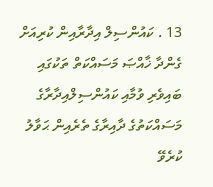13 . ކައުންސިލް އިދާރާއިން ކުރިއަށް ގެންދާ ޚާއްޞަ މަސައްކަތް ތަކުގައި ބައިވެރި ވުމާއި ކައުންސިލްއިދާރާގެ މަސައްކަތުގެ ދާއިރާގެ ތެރެއިން ޙަވާލު ކުރެވޭ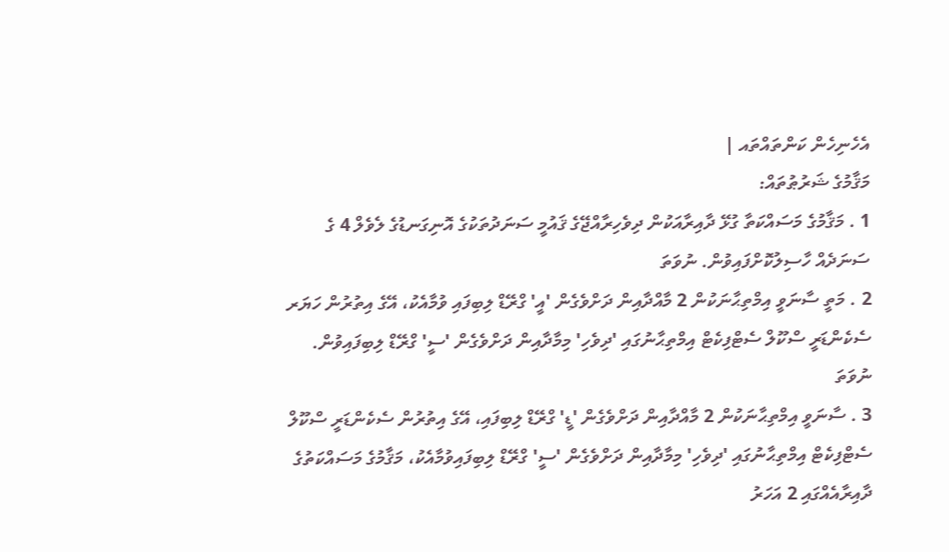އެހެނިހެން ކަންތައްތައ |
މަޤާމުގެ ޝަރުޠުތައް:
1 . މަޤާމުގެ މަސައްކަތާ ގުޅޭ ދާއިރާއަކުން ދިވެހިރާއްޖޭގެ ޤައުމީ ސަނަދުތަކުގެ އޮނިގަނޑުގެ ލެވެލް 4 ގެ ސަނަދެއް ހާސިލުކޮށްފައިވުން. ނުވަތަ
2 . މަތީ ސާނަވީ އިމްތިޙާނަކުން 2 މާއްދާއިން ދަށްވެގެން 'އީ' ގްރޭޑް ލިބިފައި ވުމާއެކު، އޭގެ އިތުރުން ހަޔަރ ސެކެންޑަރީ ސްކޫލް ސެޓްފިކެޓް އިމްތިޙާނުގައި 'ދިވެހި' މިމާދާއިން ދަށްވެގެން 'ސީ' ގްރޭޑް ލިބިފައިވުން. ނުވަތަ
3 . ސާނަވީ އިމްތިޙާނަކުން 2 މާއްދާއިން ދަށްވެގެން 'ޑީ' ގްރޭޑް ލިބިފައި، އޭގެ އިތުރުން ސެކެންޑަރީ ސްކޫލް ސެޓްފިކެޓް އިމްތިޙާނުގައި 'ދިވެހި' މިމާދާއިން ދަށްވެގެން 'ސީ' ގްރޭޑް ލިބިފައިވުމާއެކު، މަޤާމުގެ މަސައްކަތުގެ ދާއިރާއެއްގައި 2 އަހަރު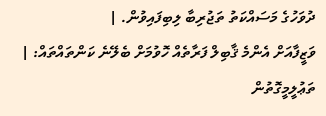ދުވަހުގެ މަސައްކަތު ތަޖުރިބާ ލިބިފައިވުން. |
ވަޒީފާއަށް އެންމެ ޤާބިލް ފަރާތެއް ހޮވުމަށް ބެލޭނެ ކަންތައްތައް: |
ތަޢުލީމީގޮތުން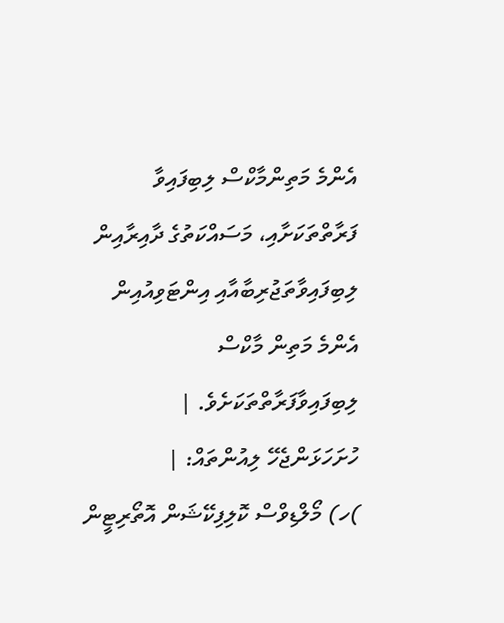އެންމެ މަތިންމާކްސް ލިބިފައިވާ ފަރާތްތަކަށާއި، މަސައްކަތުގެ ދާއިރާއިން ލިބިފައިވާތަޖުރިބާއާއި އިންޓަވިއުއިން އެންމެ މަތިން މާކްސް ލިބިފައިވާފަރާތްތަކަށެވެ. |
ހުށަހަޅަންޖެހޭ ލިއުންތައް: |
)ހ) މޯލްޑިވްސް ކޮލިފިކޭޝަން އޮތޯރިޓީން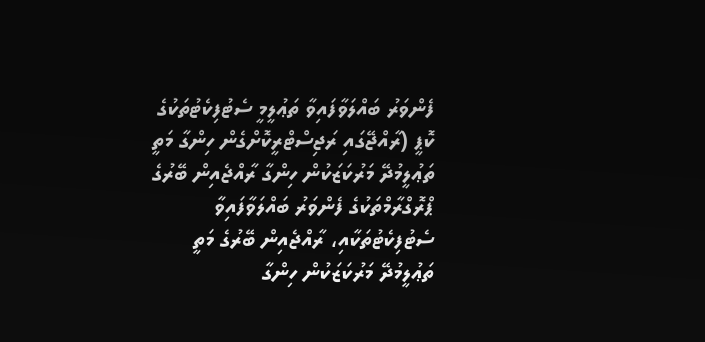ފެންވަރު ބައްލަވާފައިވާ ތަޢުލީމީ ސެޓުފިކެޓުތަކުގެ ކޮޕީ (ރާއްޖޭގައި ރަޖިސްޓްރީކޮށްގެން ހިންގާ މަތީ ތަޢުލީމުދޭ މަރުކަޒަކުން ހިންގާ ރާއްޖެއިން ބޭރުގެ ޕްރޮގްރާމްތަކުގެ ފެންވަރު ބައްލަވާފައިވާ ސެޓުފިކެޓުތަކާއި، ރާއްޖެއިން ބޭރުގެ މަތީ ތަޢުލީމުދޭ މަރުކަޒަކުން ހިންގާ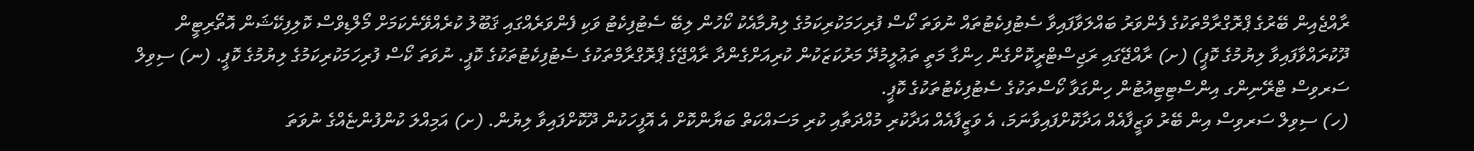ރާއްޖެއިން ބޭރުގެ ޕްރޮގްރާމްތަކުގެ ފެންވަރު ބައްލަވާފައިވާ ސެޓުފިކެޓުތައް ނުވަތަ ކޯސް ފުރިހަމަކުރިކަމުގެ ލިޔުމާއެކު ކޯހުން ލިބޭ ސެޓުފިކެޓު ވަކި ފެންވަރެއްގައި ޤަބޫލު ކުރެއްވޭނެކަމަށް މޯލްޑިވްސް ކޮލިފިކޭޝަން އޮތޯރިޓީން ދޫކުރައްވާފައިވާ ލިޔުމުގެ ކޮޕީ) (ށ) ރާއްޖޭގައި ރަޖިސްޓްރީކޮށްގެން ހިންގާ މަތީ ތަޢުލީމުދޭ މަރުކަޒަކުން ކުރިއަށްގެންދާ ރާއްޖޭގެ ޕްރޮގްރާމްތަކުގެ ސެޓުފިކެޓުތަކުގެ ކޮޕީ. ނުވަތަ ކޯސް ފުރިހަމަކުރިކަމުގެ ލިޔުމުގެ ކޮޕީ. (ނ) ސިވިލް ސަރވިސް ޓްރޭނިންގ އިންސްޓިޓިއުޓުން ހިންގަވާ ކޯސްތަކުގެ ސެޓުފިކެޓުތަކުގެ ކޮޕީ.
(ހ) ސިވިލް ސަރވިސް އިން ބޭރު ވަޒީފާއެއް އަދާކޮށްފައިވާނަމަ، އެ ވަޒީފާއެއް އަދާކުރި މުއްދަތާއި ކުރި މަސައްކަތް ބަޔާންކޮށް އެ އޮފީހަކުން ދޫކޮށްފައިވާ ލިޔުން. (ށ) އަމިއްލަ ކުންފުންޏެއްގެ ނުވަތަ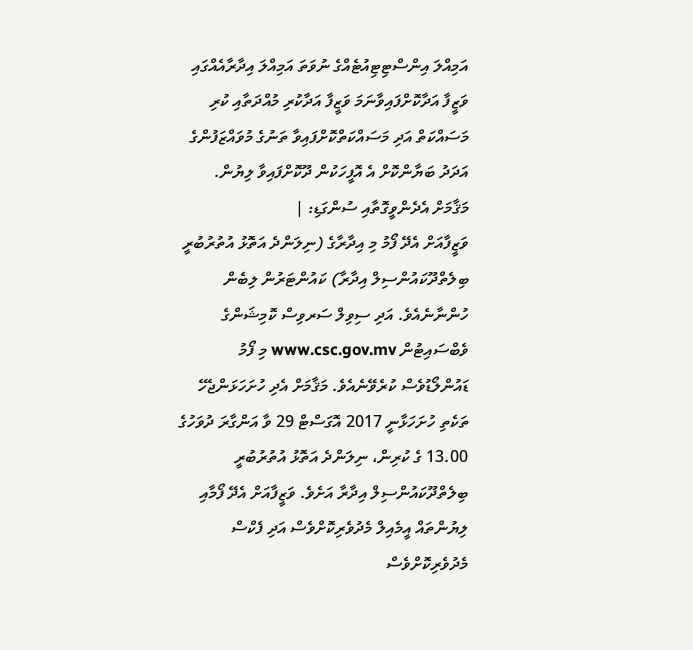އަމިއްލަ އިންސްޓިޓިއުޓެއްގެ ނުވަތަ އަމިއްލަ އިދާރާއެއްގައި ވަޒީފާ އަދާކޮށްފައިވާނަމަ ވަޒީފާ އަދާކުރި މުއްދަތާއި ކުރި މަސައްކަތް އަދި މަސައްކަތްކޮށްފައިވާ ތަނުގެ މުވައްޒަފުންގެ އަދަދު ބަޔާންކޮށް އެ އޮފީހަކުން ދޫކޮށްފައިވާ ލިޔުން.
މަޤާމަށް އެދެންވީގޮތާއި ސުންގަޑި: |
ވަޒީފާއަށް އެދޭ ފޯމު މި އިދާރާގެ (ނިލަންދެ އަތޮޅު އުތުރުބުރީ ބިލެތްދޫކައުންސިލް އިދާރާ) ކައުންޓަރުން ލިބެން ހުންނާނެއެވެ. އަދި ސިވިލް ސަރވިސް ކޮމިޝަންގެ ވެބްސައިޓުން www.csc.gov.mv މި ފޯމު ޑައުންލޯޑުވެސް ކުރެވޭނެއެވެ. މަޤާމަށް އެދި ހުށަހަޅަންޖެހޭ ތަކެތި ހުށަހަޅާނީ 2017 އޮގަސްޓް 29 ވާ އަންގާރަ ދުވަހުގެ 13.00 ގެ ކުރިން، ނިލަންދެ އަތޮޅު އުތުރުބުރީ ބިލެތްދޫކައުންސިލް އިދާރާ އަށެވެ. ވަޒީފާއަށް އެދޭ ފޯމާއި ލިޔުންތައް އީމެއިލް މެދުވެރިކޮށްވެސް އަދި ފެކްސް މެދުވެރިކޮށްވެސް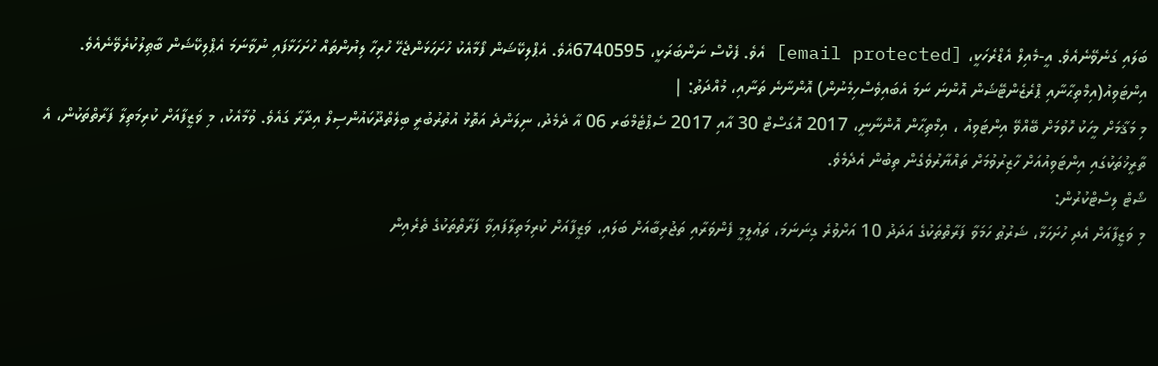ބަލައި ގަނެވޭނެއެވެ. އީ-މެއިލް އެޑްރެހަކީ، [email protected] އެވެ. ފެކްސް ނަންބަރަކީ، 6740595އެވެ. އެޕްލިކޭޝަން ފޯމާއެކު ހުށަހަޅަންޖެހޭ ހުރިހާ ލިޔުންތައް ހުށަހަޅާފައި ނުވާނަމަ އެޕްލިކޭޝަން ބާޠިލުކުރެވޭނެއެވެ.
އިންޓަވިއު(އިމްތިޙާނާއި ޕްރެޒެންޓޭޝަން އޮންނަ ނަމަ އެބައިވެސްހިމެނުން) އޮންނާނެ ތަނާއި، މުއްދަތު: |
މި މަޤާމަށް މީހަކު ހޮވުމަށް ބޭއްވޭ އިންޓަވިއު ، އިމްތިޙާން އޮންނާނީ، 2017 އޮގަސްޓް 30 އާއި 2017 ސެޕްޓެމްބަރ 06 އާ ދެމެދު، ނިލަންދެ އަތޮޅު އުތުރުބުރީ ބިލެތްދޫކައުންސިލް އިދާރާ ގައެވެ. ވުމާއެކު، މި ވަޒީފާއަށް ކުރިމަތިލާ ފަރާތްތަކުން، އެ ތާރީޚުތަކުގައި އިންޓަވިއުއަށް ހާޒިރުވުމަށް ތައްޔާރުވެގެން ތިބުން އެދެމެވެ.
ޝޯޓް ލިސްޓްކުރުން:
މި ވަޒީފާއަށް އެދި ހުށަހަޅާ، ޝަރުޠު ހަމަވާ ފަރާތްތަކުގެ އަދަދު 10 އަށްވުރެ ގިނަނަމަ، ތަޢުލީމީ ފެންވަރާއި ތަޖުރިބާއަށް ބަލައި، ވަޒީފާއަށް ކުރިމަތިލާފައިވާ ފަރާތްތަކުގެ ތެރެއިން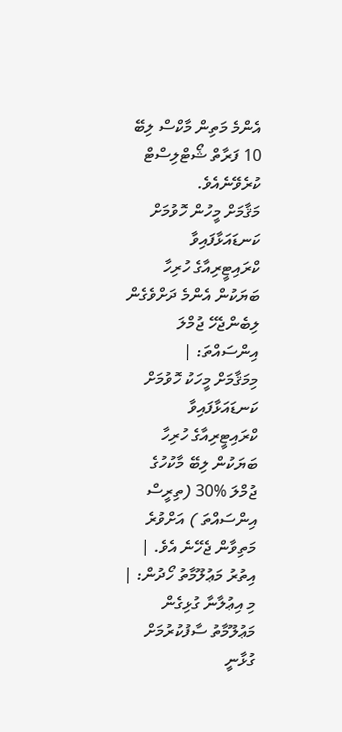އެންމެ މަތިން މާކްސް ލިބޭ 10 ފަރާތް ޝޯޓްލިސްޓް ކުރެވޭނެއެވެ.
މަޤާމަށް މީހުން ހޮވުމަށް ކަނޑައަޅާފައިވާ ކްރައިޓީރިއާގެ ހުރިހާ ބަޔަކުން އެންމެ ދަށްވެގެން ލިބެންޖެހޭ ޖުމްލަ އިންސައްތަ: |
މިމަޤާމަށް މީހަކު ހޮވުމަށް ކަނޑައަޅާފައިވާ ކްރައިޓީރިއާގެ ހުރިހާ ބަޔަކުން ލިބޭ މާކުހުގެ ޖުމްލަ %30 (ތިރީސް އިންސައްތަ ) އަށްވުރެ މަތިވާން ޖެހޭނެ އެވެ. |
އިތުރު މަޢުލޫމާތު ހޯދުން: |
މި އިޢުލާނާ ގުޅިގެން މަޢުލޫމާތު ސާފުކުރުމަށް ގުޅާނީ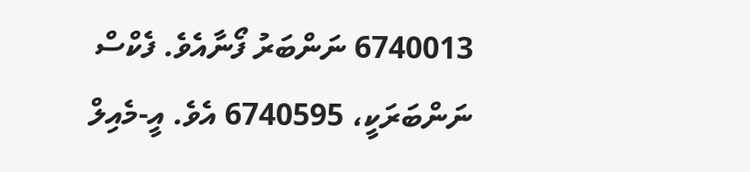6740013 ނަންބަރު ފޯނާއެވެ. ފެކްސް ނަންބަރަކީ، 6740595 އެވެ. އީ-މެއިލް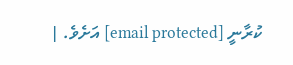ކުރާނީ [email protected] އަށެވެ. |